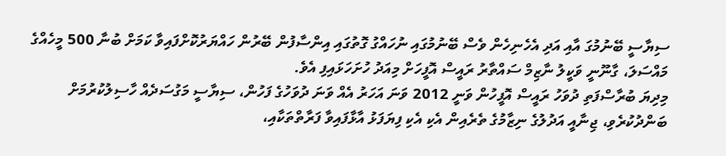ސިޔާސީ ބޭނުމުގަ އާއި އަދި އެހެނިހެން ވެސް ބޭނުމުގައި ނުހައްގު ގޮތުގައި އިންސާފުން ބޭރުން ހައްޔަރުކޮށްފައިވާ ކަމަށް ބުނާ 500 މީހެއްގެ މައްސަލަ، ގާނޫނީ ވަކީލު ނާޒިމް ސައްތާރު ރައީސް އޮފީހަށް މިއަދު ހުށަހަޅައިފި އެވެ.
މިދިޔަ ބުރާސްފަތި ދުވަހު ރައީސް އޮފީހުން ވަނީ 2012 ވަނަ އަހަރު އެއް ވަނަ ދުވަހުގެ ފަހުން، ސިޔާސީ މަގުސަދެއް ހާސިލުކުރުމަށް ބަންދުކުރެވި، ޖިނާއީ އަދުލުގެ ނިޒާމުގެ ތެރެއިން އެކި އެކި ފިޔަފަޅު އާޅާފައިވާ ފަރާތްތަކާއި،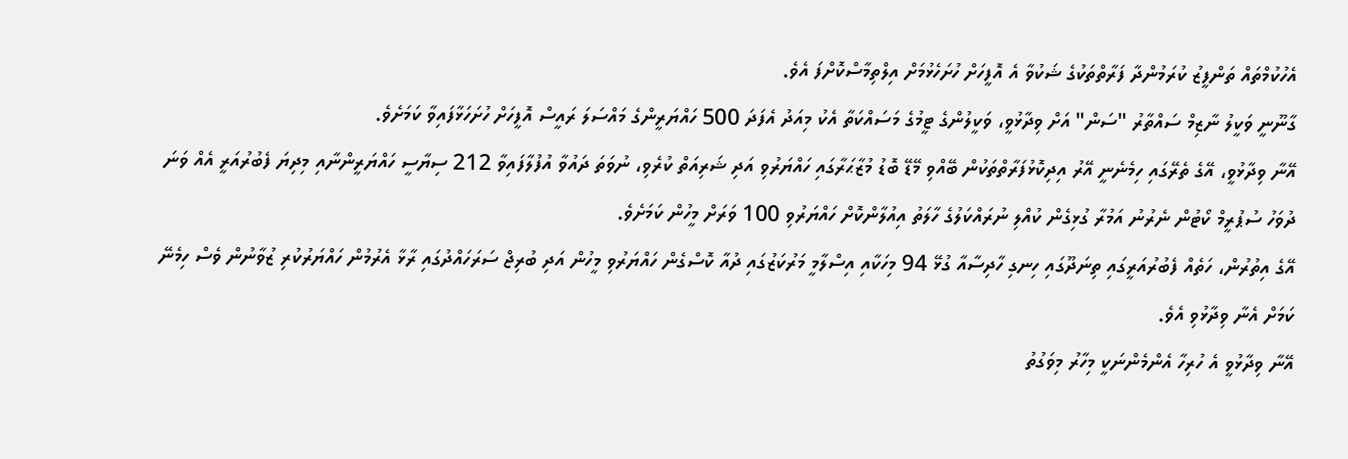އެހުކުމްތައް ތަންފީޒު ކުރަމުންދާ ފަރާތްތަކުގެ ޝަކުވާ އެ އޮފީހަށް ހުށަހެޅުމަށް އިލްތިމާސްކޮށްފަ އެވެ.
ގާނޫނީ ވަކީލު ނާޒިމް ސައްތާރު "ސަން" އަށް ވިދާޅުވީ، ވަކީލުންގެ ޓީމުގެ މަސައްކަތާ އެކު މިއަދު އެފަދަ 500 ހައްޔަރީންގެ މައްސަލަ ރައީސް އޮފީހަށް ހުށަހަޅާފައިވާ ކަމަށެވެ.
އޭނާ ވިދާޅުވީ، އޭގެ ތެރޭގައި ހިމެނެނީ އޭރު އިދިކޮޅުފަރާތްތަކުން ބޭއްވި މޭޑޭ ބޮޑު މުޒާޙަރާގައި ހައްޔަރުވި އަދި ޝަރިއަތް ކުރެވި، ނުވަތަ ދައުވާ އުފުލާފައިވާ 212 ސިޔާސީ ހައްޔަރީންނާއި މިދިޔަ ފެބުރުއަރީ އެއް ވަނަ ދުވަހު ސުޕުރީމް ކޯޓުން ނެރުނު އަމުރާ ގުޅިގެން ކުއްލި ނުރައްކަލުގެ ހާލަތު އިއުލާންކޮށް ހައްޔަރުވި 100 ވަރަށް މީހުން ކަމަށެވެ.
އޭގެ އިތުރުން، ހަތެއް ފެބުރުއަރީގައި ތިނަދޫގައި ހިނގި ހާދިސާއާ ގުޅޭ 94 މިހަކާއި އިސްލާމީ މަރުކަޒުގައި ދުއާ ކޮސްގެން ހައްޔަރުވި މީހުން އަދި ބުރިޖް ސަރަހައްދުގައި ރާޅާ އެރުމުން ހައްޔަރުކުރި ޒުވާނުން ވެސް ހިމެނޭ ކަމަށް އެނާ ވިދާޅުވި އެވެ.
އޭނާ ވިދާޅުވީ އެ ހުރިހާ އެންމެންނަކީ މިހާރު މިވަގުތު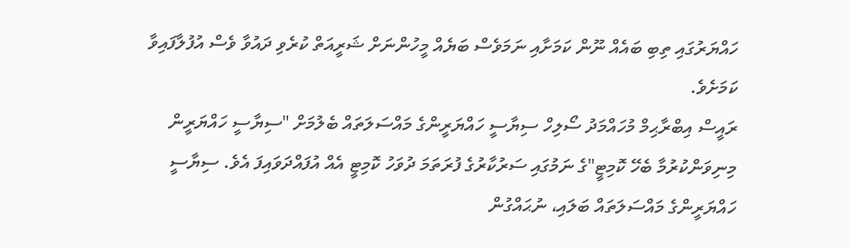ހައްޔަރުގައި ތިބި ބައެއް ނޫން ކަމަށާއި ނަމަވެސް ބަޔެއް މީހުންނަށް ޝަރީއަތް ކުރެވި ދައުވާ ވެސް އުފުލާފައިވާ ކަމަށެވެ.
ރައީސް އިބްރާޙިމް މުހައްމަދު ސޯލިހް ސިޔާސީ ހައްޔަރީންގެ މައްސަލަތައް ބެލުމަށް "ސިޔާސީ ހައްޔަރީން މިނިވަންކުރުމާ ބެހޭ ކޮމިޓީ"ގެ ނަމުގައި ސަރުކާރުގެ ފުރަތަމަ ދުވަހު ކޮމިޓީ އެއް އުފައްދަވައިފަ އެވެ. ސިޔާސީ ހައްޔަރީންގެ މައްސަލަތައް ބަލައި، ނުޙައްގުން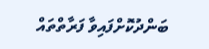ބަންދުކޮށްފައިވާ ފަރާތްތައް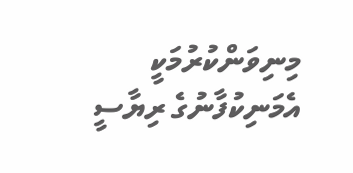މިނިވަންކުރުމަކީ އެމަނިކުފާނުގެ ރިޔާސީ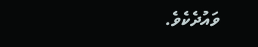ވައުދެކެވެ.